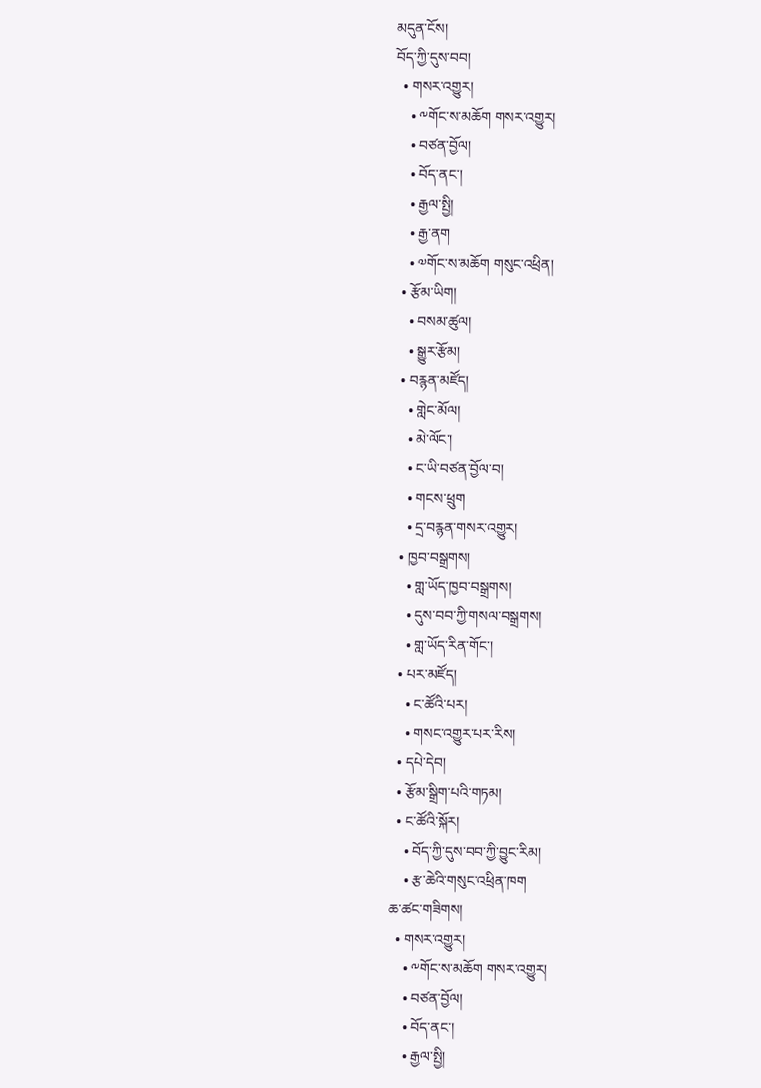མདུན་ངོས།
བོད་ཀྱི་དུས་བབ།
  • གསར་འགྱུར།
    • ༸གོང་ས་མཆོག གསར་འགྱུར།
    • བཙན་བྱོལ།
    • བོད་ནང་།
    • རྒྱལ་སྤྱི།
    • རྒྱ་ནག
    • ༧གོང་ས་མཆོག གསུང་འཕྲིན།
  • རྩོམ་ཡིག།
    • བསམ་ཚུལ།
    • སྒྱུར་རྩོམ།
  • བརྙན་མཛོད།
    • གླེང་མོལ།
    • མེ་ལོང་།
    • ང་ཡི་བཙན་བྱོལ་བ།
    • གངས་ཕྲུག
    • དྲ་བརྙན་གསར་འགྱུར།
  • ཁྱབ་བསྒྲགས།
    • གླ་ཡོད་ཁྱབ་བསྒྲགས།
    • དུས་བབ་ཀྱི་གསལ་བསྒྲགས།
    • གླ་ཡོད་རིན་གོང་།
  • པར་མཛོད།
    • ང་ཚོའི་པར།
    • གསང་འགྱུར་པར་རིས།
  • དཔེ་དེབ།
  • རྩོམ་སྒྲིག་པའི་གཏམ།
  • ང་ཚོའི་སྐོར།
    • བོད་ཀྱི་དུས་བབ་ཀྱི་བྱུང་རིམ།
    • རྩ་ཆེའི་གསུང་འཕྲིན་ཁག
ཆ་ཚང་གཟིགས།
  • གསར་འགྱུར།
    • ༸གོང་ས་མཆོག གསར་འགྱུར།
    • བཙན་བྱོལ།
    • བོད་ནང་།
    • རྒྱལ་སྤྱི།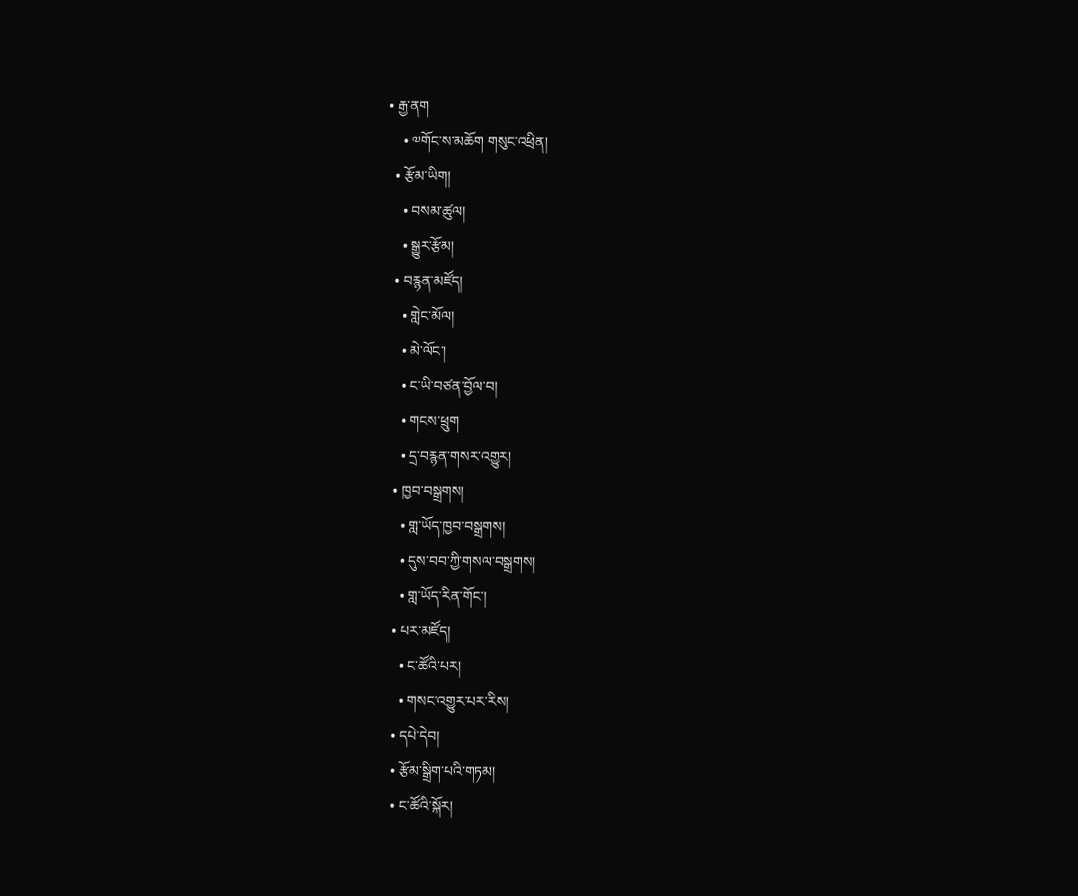• རྒྱ་ནག
    • ༧གོང་ས་མཆོག གསུང་འཕྲིན།
  • རྩོམ་ཡིག།
    • བསམ་ཚུལ།
    • སྒྱུར་རྩོམ།
  • བརྙན་མཛོད།
    • གླེང་མོལ།
    • མེ་ལོང་།
    • ང་ཡི་བཙན་བྱོལ་བ།
    • གངས་ཕྲུག
    • དྲ་བརྙན་གསར་འགྱུར།
  • ཁྱབ་བསྒྲགས།
    • གླ་ཡོད་ཁྱབ་བསྒྲགས།
    • དུས་བབ་ཀྱི་གསལ་བསྒྲགས།
    • གླ་ཡོད་རིན་གོང་།
  • པར་མཛོད།
    • ང་ཚོའི་པར།
    • གསང་འགྱུར་པར་རིས།
  • དཔེ་དེབ།
  • རྩོམ་སྒྲིག་པའི་གཏམ།
  • ང་ཚོའི་སྐོར།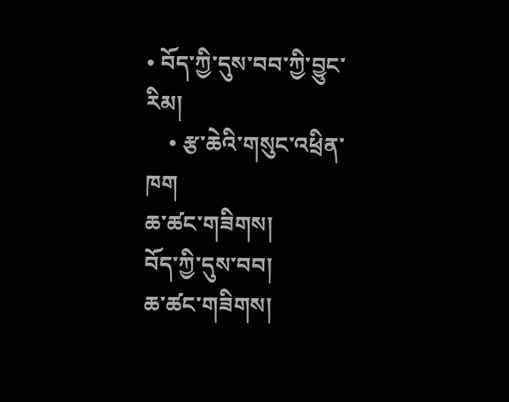• བོད་ཀྱི་དུས་བབ་ཀྱི་བྱུང་རིམ།
    • རྩ་ཆེའི་གསུང་འཕྲིན་ཁག
ཆ་ཚང་གཟིགས།
བོད་ཀྱི་དུས་བབ།
ཆ་ཚང་གཟིགས།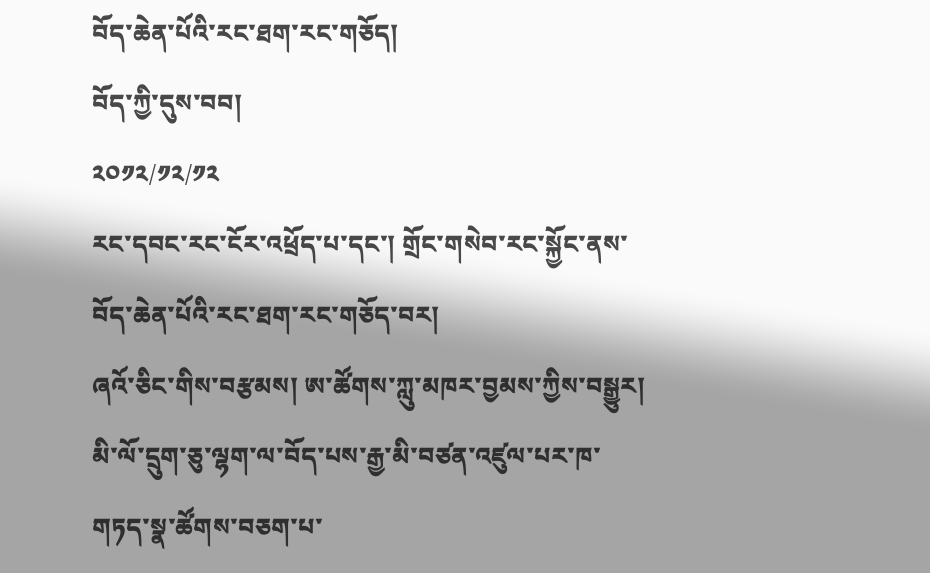བོད་ཆེན་པོའི་རང་ཐག་རང་གཅོད།
བོད་ཀྱི་དུས་བབ།
༢༠༡༢/༡༢/༡༢
རང་དབང་རང་ངོར་འཕྲོད་པ་དང་། གྲོང་གསེབ་རང་སྐྱོང་ནས་བོད་ཆེན་པོའི་རང་ཐག་རང་གཅོད་བར།
ཞའོ་ཅིང་གིས་བརྩམས། ཨ་ཚོགས་ཀླུ་མཁར་བྱམས་ཀྱིས་བསྒྱུར།
མི་ལོ་དྲུག་ཅུ་ལྷག་ལ་བོད་པས་རྒྱ་མི་བཙན་འཛུལ་པར་ཁ་གཏད་སྣ་ཚོགས་བཅག་པ་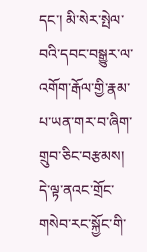དང་། མི་སེར་སྤེལ་བའི་དབང་བསྒྱུར་ལ་འགོག་རྒོལ་གྱི་རྣམ་པ་ཡན་གར་བ་ཞིག་གྲུབ་ཅིང་བརྩམས། དེ་ལྟ་ནའང་གྲོང་གསེབ་རང་སྐྱོང་གི་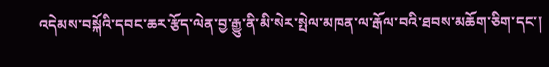འདེམས་བསྐོའི་དབང་ཆར་རྩོད་ལེན་བྱ་རྒྱུ་ནི་མི་སེར་སྤེལ་མཁན་ལ་རྒོལ་བའི་ཐབས་མཆོག་ཅིག་དང་།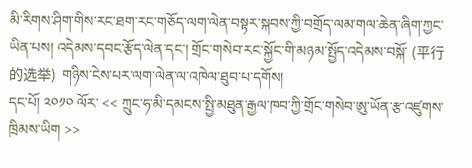མི་རིགས་ཤིག་གིས་རང་ཐག་རང་གཅོད་ལག་ལེན་བསྟར་སྐབས་ཀྱི་བགྲོད་ལམ་གལ་ཆེན་ཞིག་ཀྱང་ཡིན་པས། འདེམས་དབང་རྩོད་ལེན་དང་། གྲོང་གསེབ་རང་སྐྱོང་གི་མཉམ་སྤྱོད་འདེམས་བསྐོ་ (平行的选举)  གཉིས་ངེས་པར་ལག་ལེན་ལ་འཁེལ་ཐུབ་པ་དགོས།
དང་པོ། ༢༠༡༠ ལོར་ << ཀྲུང་ཧ་མི་དམངས་སྤྱི་མཐུན་རྒྱལ་ཁབ་ཀྱི་གྲོང་གསེབ་ཨུ་ཡོན་རྩ་འཛུགས་ཁྲིམས་ཡིག >>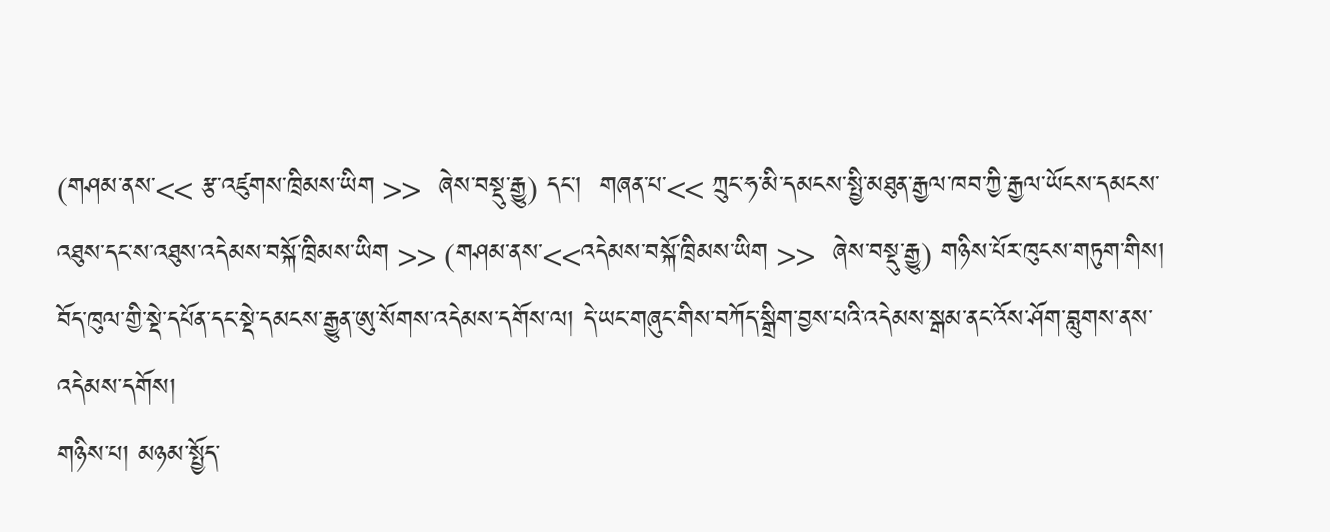(གཤམ་ནས་<< རྩ་འཛུགས་ཁྲིམས་ཡིག >>  ཞེས་བསྡུ་རྒྱུ) དང་།  གཞན་པ་<< ཀྲུང་ཧ་མི་དམངས་སྤྱི་མཐུན་རྒྱལ་ཁབ་ཀྱི་རྒྱལ་ཡོངས་དམངས་འཐུས་དང་ས་འཐུས་འདེམས་བསྐོ་ཁྲིམས་ཡིག >> (གཤམ་ནས་<<འདེམས་བསྐོ་ཁྲིམས་ཡིག >>  ཞེས་བསྡུ་རྒྱུ) གཉིས་པོར་ཁུངས་གཏུག་གིས། བོད་ཁུལ་གྱི་སྡེ་དཔོན་དང་སྡེ་དམངས་རྒྱུན་ཨུ་སོགས་འདེམས་དགོས་ལ། དེ་ཡང་གཞུང་གིས་བཀོད་སྒྲིག་བྱས་པའི་འདེམས་སྒམ་ནང་འོས་ཤོག་བླུགས་ནས་འདེམས་དགོས།
གཉིས་པ། མཉམ་སྤྱོད་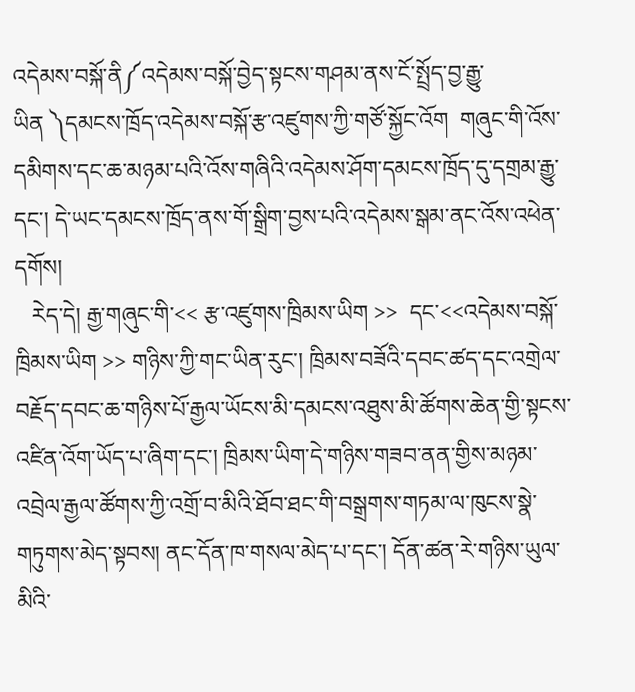འདེམས་བསྐོ་ནི༼འདེམས་བསྐོ་བྱེད་སྟངས་གཤམ་ནས་ངོ་སྤྲོད་བྱ་རྒྱུ་ཡིན ༽དམངས་ཁྲོད་འདེམས་བསྐོ་རྩ་འཛུགས་ཀྱི་གཙོ་སྐྱོང་འོག  གཞུང་གི་འོས་དམིགས་དང་ཆ་མཉམ་པའི་འོས་གཞིའི་འདེམས་ཤོག་དམངས་ཁྲོད་དུ་དགྲམ་རྒྱུ་དང་། དེ་ཡང་དམངས་ཁྲོད་ནས་གོ་སྒྲིག་བྱས་པའི་འདེམས་སྒམ་ནང་འོས་འཕེན་དགོས།
   རེད་དེ། རྒྱ་གཞུང་གི་<< རྩ་འཛུགས་ཁྲིམས་ཡིག >>  དང་<<འདེམས་བསྐོ་ཁྲིམས་ཡིག >> གཉིས་ཀྱི་གང་ཡིན་རུང་། ཁྲིམས་བཟོའི་དབང་ཚད་དང་འགྲེལ་བརྗོད་དབང་ཆ་གཉིས་པོ་རྒྱལ་ཡོངས་མི་དམངས་འཐུས་མི་ཚོགས་ཆེན་གྱི་སྟངས་འཛིན་འོག་ཡོད་པ་ཞིག་དང་། ཁྲིམས་ཡིག་དེ་གཉིས་གཟབ་ནན་གྱིས་མཉམ་འབྲེལ་རྒྱལ་ཚོགས་ཀྱི་འགྲོ་བ་མིའི་ཐོབ་ཐང་གི་བསྒྲགས་གཏམ་ལ་ཁུངས་སྣེ་གཏུགས་མེད་སྟབས། ནང་དོན་ཁ་གསལ་མེད་པ་དང་། དོན་ཚན་རེ་གཉིས་ཡུལ་མིའི་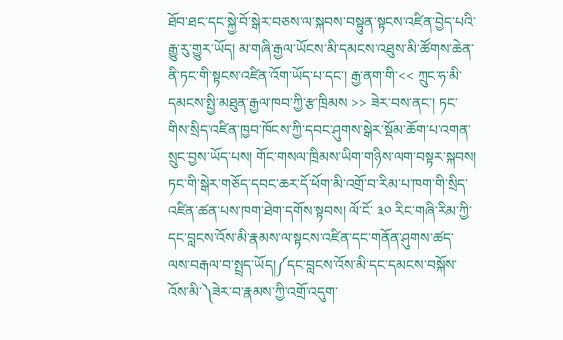ཐོབ་ཐང་དང་སྐྱེ་བོ་སྒེར་བཅས་ལ་སྐབས་བསྟུན་སྟངས་འཛིན་བྱེད་པའི་རྒྱུ་རུ་གྱུར་ཡོད། མ་གཞི་རྒྱལ་ཡོངས་མི་དམངས་འཐུས་མི་ཚོགས་ཆེན་ནི་ཏང་གི་སྟངས་འཛིན་འོག་ཡོད་པ་དང་། རྒྱ་ནག་གི་<< ཀྲུང་ཧ་མི་དམངས་སྤྱི་མཐུན་རྒྱལ་ཁབ་ཀྱི་རྩ་ཁྲིམས >> ཟེར་བས་ནང་། ཏང་གིས་སྲིད་འཛིན་ཁྱབ་ཁོངས་ཀྱི་དབང་ཤུགས་སྒེར་སྡོམ་ཆོག་པ་འགན་སྲུང་བྱས་ཡོད་པས། གོང་གསལ་ཁྲིམས་ཡིག་གཉིས་ལག་བསྟར་སྐབས། ཏང་གི་སྒེར་གཅོད་དབང་ཆར་དོ་ཕོག་མི་འགྲོ་བ་རིམ་པ་ཁག་གི་སྲིད་འཛིན་ཚན་པས་ཁག་ཐེག་དགོས་སྟབས། ལོ་ངོ་ ༣༠ རིང་གཞི་རིམ་ཀྱི་དང་བླངས་འོས་མི་རྣམས་ལ་སྟངས་འཛིན་དང་གནོན་ཤུགས་ཚད་ལས་བརྒལ་བ་སྤྲད་ཡོད།༼དང་བླངས་འོས་མི་དང་དམངས་བསྐོས་འོས་མི་༽ཟེར་བ་རྣམས་ཀྱི་འགྲོ་འདུག་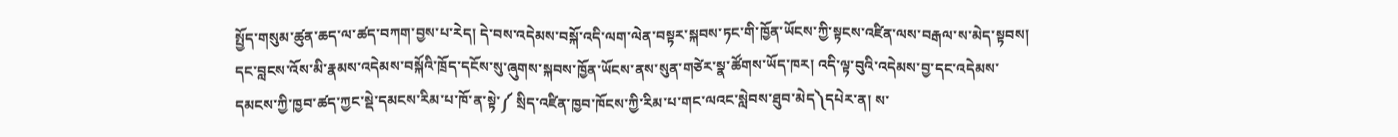སྤྱོད་གསུམ་ཚུན་ཆད་ལ་ཚད་བཀག་བྱས་པ་རེད། དེ་བས་འདེམས་བསྐོ་འདི་ལག་ལེན་བསྟར་སྐབས་ཏང་གི་ཁྱོན་ཡོངས་ཀྱི་སྟངས་འཛིན་ལས་བརྒལ་ས་མེད་སྟབས། དང་བླངས་འོས་མི་རྣམས་འདེམས་བསྐོའི་ཁྲོད་དངོས་སུ་ཞུགས་སྐབས་ཁྱོན་ཡོངས་ནས་སུན་གཙེར་སྣ་ཚོགས་ཡོད་ཁར། འདི་ལྟ་བུའི་འདེམས་བྱ་དང་འདེམས་དམངས་ཀྱི་ཁྱབ་ཚད་ཀྱང་སྡེ་དམངས་རིམ་པ་ཁོ་ན་སྟེ་༼ སྲིད་འཛིན་ཁྱབ་ཁོངས་ཀྱི་རིམ་པ་གང་ལའང་སླེབས་ཐུབ་མེད༽དཔེར་ན། ས་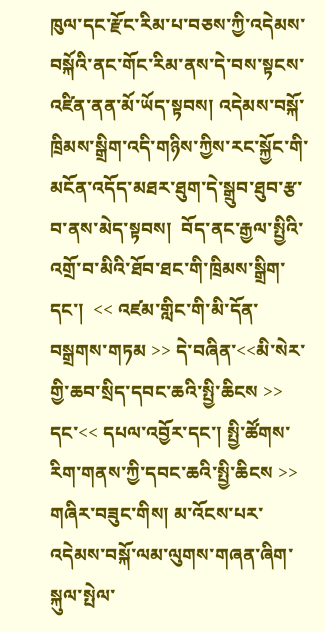ཁུལ་དང་རྫོང་རིམ་པ་བཅས་ཀྱི་འདེམས་བསྐོའི་ནང་གོང་རིམ་ནས་དེ་བས་སྟངས་འཛིན་ནན་མོ་ཡོད་སྟབས། འདེམས་བསྐོ་ཁྲིམས་སྒྲིག་འདི་གཉིས་ཀྱིས་རང་སྐྱོང་གི་མངོན་འདོད་མཐར་ཐུག་དེ་སྒྲུབ་ཐུབ་རྩ་བ་ནས་མེད་སྟབས།  བོད་ནང་རྒྱལ་སྤྱིའི་འགྲོ་བ་མིའི་ཐོབ་ཐང་གི་ཁྲིམས་སྒྲིག་དང་།  << འཛམ་གླིང་གི་མི་དོན་བསྒྲགས་གཏམ >> དེ་བཞིན་<<མི་སེར་གྱི་ཆབ་སྲིད་དབང་ཆའི་སྤྱི་ཆིངས >> དང་<< དཔལ་འབྱོར་དང་། སྤྱི་ཚོགས་རིག་གནས་ཀྱི་དབང་ཆའི་སྤྱི་ཆིངས >>  གཞིར་བཟུང་གིས། མ་འོངས་པར་འདེམས་བསྐོ་ལམ་ལུགས་གཞན་ཞིག་སྐུལ་སྤེལ་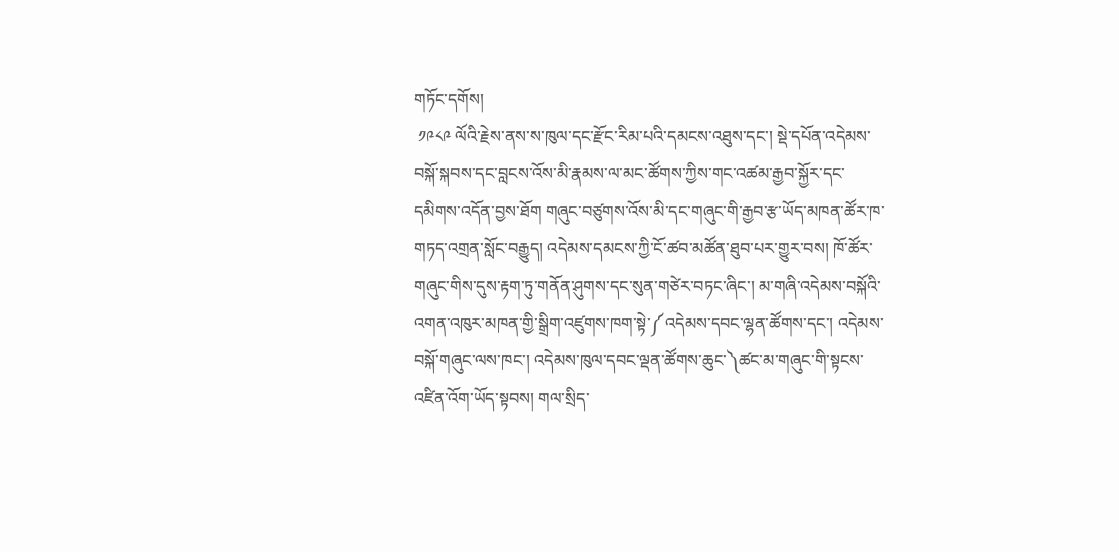གཏོང་དགོས།
 ༡༩༨༩ ལོའི་རྗེས་ནས་ས་ཁུལ་དང་རྫོང་རིམ་པའི་དམངས་འཐུས་དང་། སྡེ་དཔོན་འདེམས་བསྐོ་སྐབས་དང་བླངས་འོས་མི་རྣམས་ལ་མང་ཚོགས་ཀྱིས་གང་འཚམ་རྒྱབ་སྐྱོར་དང་དམིགས་འདོན་བྱས་ཐོག གཞུང་བཙུགས་འོས་མི་དང་གཞུང་གི་རྒྱབ་རྩ་ཡོད་མཁན་ཚོར་ཁ་གཏད་འགྲན་སློང་བརྒྱུད། འདེམས་དམངས་ཀྱི་ངོ་ཚབ་མཚོན་ཐུབ་པར་གྱུར་བས། ཁོ་ཚོར་གཞུང་གིས་དུས་རྟག་ཏུ་གནོན་ཤུགས་དང་སུན་གཙེར་བཏང་ཞིང་། མ་གཞི་འདེམས་བསྐོའི་འགན་འཁུར་མཁན་གྱི་སྒྲིག་འཛུགས་ཁག་སྟེ་༼འདེམས་དབང་ལྷན་ཚོགས་དང་། འདེམས་བསྐོ་གཞུང་ལས་ཁང་། འདེམས་ཁུལ་དབང་ལྡན་ཚོགས་ཆུང་༽ཚང་མ་གཞུང་གི་སྟངས་འཛིན་འོག་ཡོད་སྟབས། གལ་སྲིད་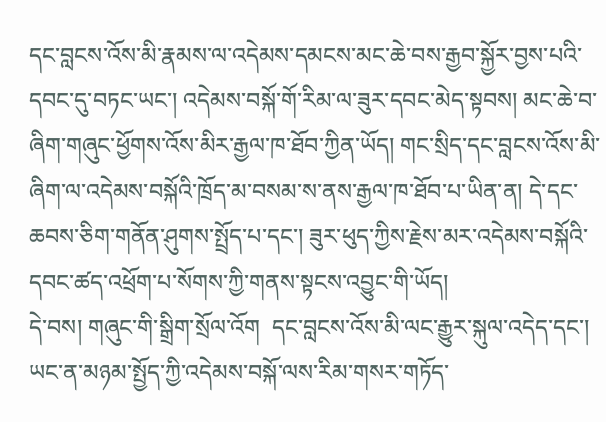དང་བླངས་འོས་མི་རྣམས་ལ་འདེམས་དམངས་མང་ཆེ་བས་རྒྱབ་སྐྱོར་བྱས་པའི་དབང་དུ་བཏང་ཡང་། འདེམས་བསྐོ་གོ་རིམ་ལ་ཟུར་དབང་མེད་སྟབས། མང་ཆེ་བ་ཞིག་གཞུང་ཕྱོགས་འོས་མིར་རྒྱལ་ཁ་ཐོབ་ཀྱིན་ཡོད། གང་སྲིད་དང་བླངས་འོས་མི་ཞིག་ལ་འདེམས་བསྐོའི་ཁྲོད་མ་བསམ་ས་ནས་རྒྱལ་ཁ་ཐོབ་པ་ཡིན་ན། དེ་དང་ཆབས་ཅིག་གནོན་ཤུགས་སྤྲོད་པ་དང་། ཟུར་ཕུད་ཀྱིས་རྗེས་མར་འདེམས་བསྐོའི་དབང་ཚད་འཕྲོག་པ་སོགས་ཀྱི་གནས་སྟངས་འབྱུང་གི་ཡོད།
དེ་བས། གཞུང་གི་སྒྲིག་སྲོལ་འོག  དང་བླངས་འོས་མི་ལང་རྒྱུར་སྐུལ་འདེད་དང་། ཡང་ན་མཉམ་སྤྱོད་ཀྱི་འདེམས་བསྐོ་ལས་རིམ་གསར་གཏོད་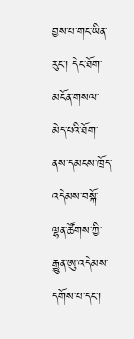བྱས་པ་གང་ཡིན་རུང་། དེང་ཐོག་མངོན་གསལ་མེད་པའི་ཐོག་ནས་དམངས་ཁྲོད་འདེམས་བསྐོ་ལྷན་ཚོགས་ཀྱི་རྒྱུན་ཨུ་འདེམས་དགོས་པ་དང་།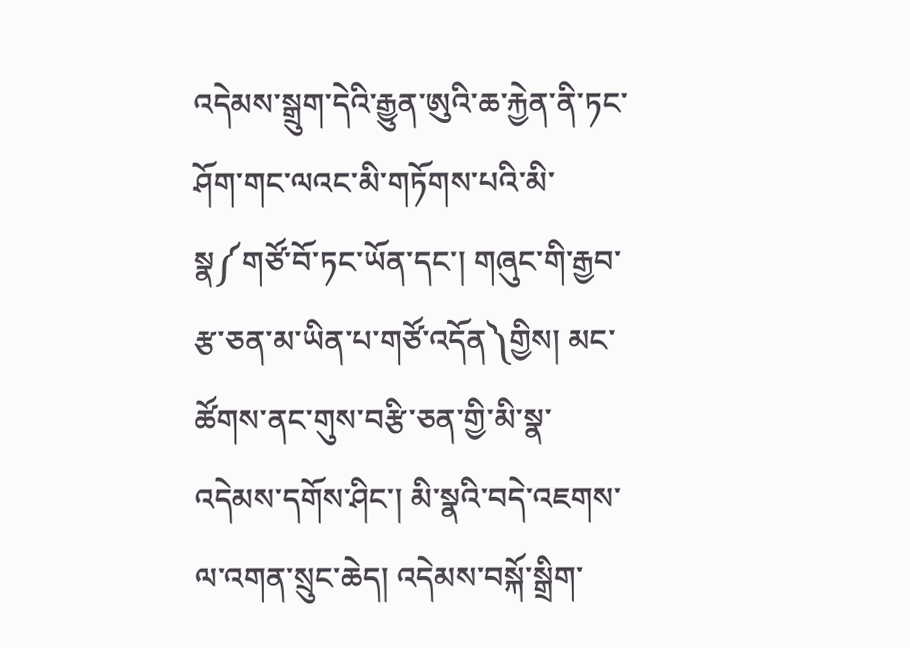འདེམས་སྒྲུག་དེའི་རྒྱུན་ཨུའི་ཆ་རྐྱེན་ནི་ཏང་ཤོག་གང་ལའང་མི་གཏོགས་པའི་མི་སྣ༼གཙོ་བོ་ཏང་ཡོན་དང་། གཞུང་གི་རྒྱབ་རྩ་ཅན་མ་ཡིན་པ་གཙོ་འདོན༽གྱིས། མང་ཚོགས་ནང་གུས་བརྩི་ཅན་གྱི་མི་སྣ་འདེམས་དགོས་ཤིང་། མི་སྣའི་བདེ་འཇགས་ལ་འགན་སྲུང་ཆེད། འདེམས་བསྐོ་སྒྲིག་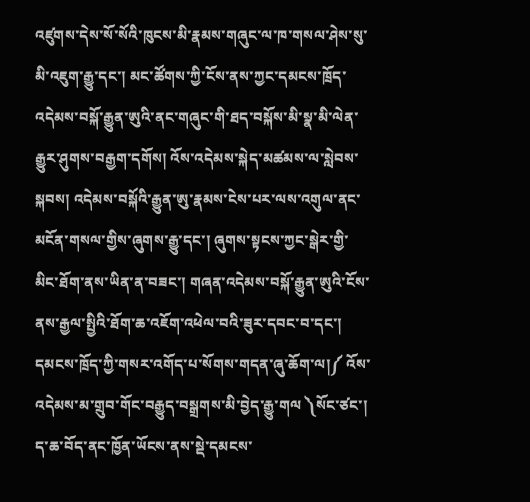འཛུགས་དེས་སོ་སོའི་ཁུངས་མི་རྣམས་གཞུང་ལ་ཁ་གསལ་ཤེས་སུ་མི་འཇུག་རྒྱུ་དང་། མང་ཚོགས་ཀྱི་ངོས་ནས་ཀྱང་དམངས་ཁྲོད་འདེམས་བསྐོ་རྒྱུན་ཨུའི་ནང་གཞུང་གི་ཐད་བསྐོས་མི་སྣ་མི་ལེན་རྒྱུར་ཤུགས་བརྒྱག་དགོས། འོས་འདེམས་སྐེད་མཚམས་ལ་སླེབས་སྐབས། འདེམས་བསྐོའི་རྒྱུན་ཨུ་རྣམས་ངེས་པར་ལས་འགུལ་ནང་མངོན་གསལ་གྱིས་ཞུགས་རྒྱུ་དང་། ཞུགས་སྟངས་ཀྱང་སྒེར་གྱི་མིང་ཐོག་ནས་ཡིན་ན་བཟང་། གཞན་འདེམས་བསྐོ་རྒྱུན་ཨུའི་ངོས་ནས་རྒྱལ་སྤྱིའི་ཐོག་ཆ་འཇོག་འཕེལ་བའི་ཟུར་དབང་བ་དང་། དམངས་ཁྲོད་ཀྱི་གསར་འགོད་པ་སོགས་གདན་ཞུ་ཆོག་ལ།༼ འོས་འདེམས་མ་གྲུབ་གོང་བརྒྱུད་བསྒྲགས་མི་བྱེད་རྒྱུ་གལ ༽སོང་ཙང་། ད་ཆ་བོད་ནང་ཁྱོན་ཡོངས་ནས་སྡེ་དམངས་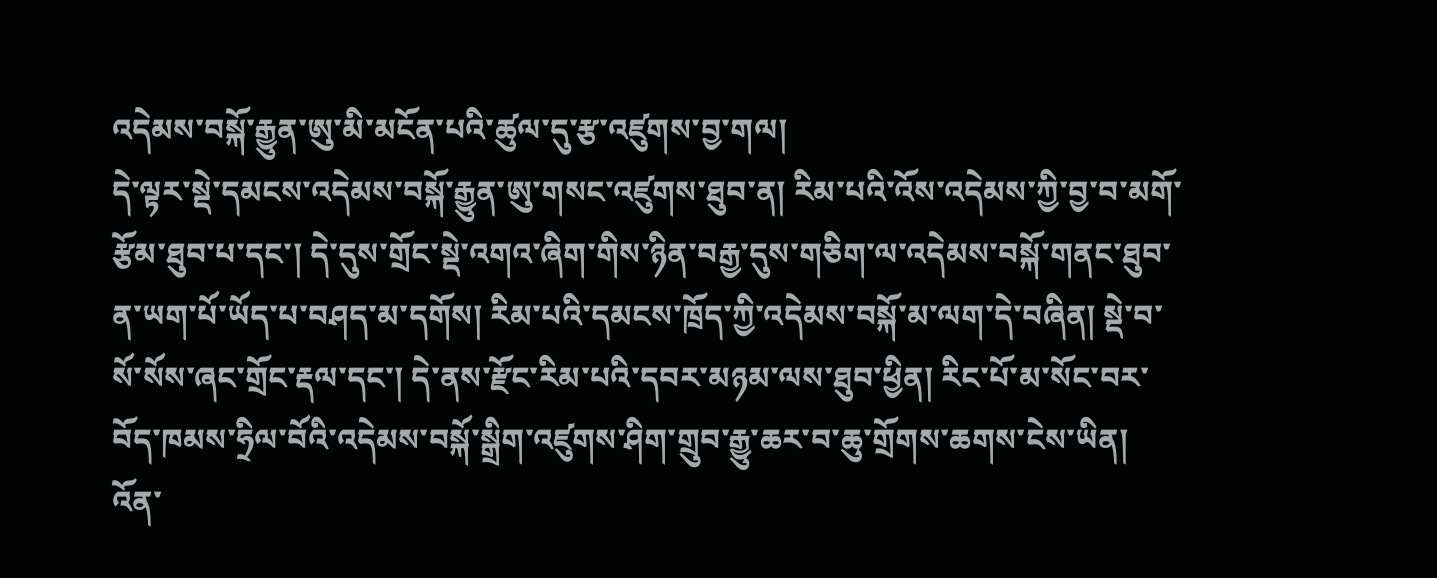འདེམས་བསྐོ་རྒྱུན་ཨུ་མི་མངོན་པའི་ཚུལ་དུ་རྩ་འཛུགས་བྱ་གལ།
དེ་ལྟར་སྡེ་དམངས་འདེམས་བསྐོ་རྒྱུན་ཨུ་གསང་འཛུགས་ཐུབ་ན། རིམ་པའི་འོས་འདེམས་ཀྱི་བྱ་བ་མགོ་རྩོམ་ཐུབ་པ་དང་། དེ་དུས་གྲོང་སྡེ་འགའ་ཞིག་གིས་ཉིན་བརྒྱ་དུས་གཅིག་ལ་འདེམས་བསྐོ་གནང་ཐུབ་ན་ཡག་པོ་ཡོད་པ་བཤད་མ་དགོས། རིམ་པའི་དམངས་ཁྲོད་ཀྱི་འདེམས་བསྐོ་མ་ལག་དེ་བཞིན། སྡེ་བ་སོ་སོས་ཞང་གྲོང་རྡལ་དང་། དེ་ནས་རྫོང་རིམ་པའི་དབར་མཉམ་ལས་ཐུབ་ཕྱིན། རིང་པོ་མ་སོང་བར་བོད་ཁམས་ཧྲིལ་བོའི་འདེམས་བསྐོ་སྒྲིག་འཛུགས་ཤིག་གྲུབ་རྒྱུ་ཆར་བ་ཆུ་གྲོགས་ཆགས་ངེས་ཡིན། འོན་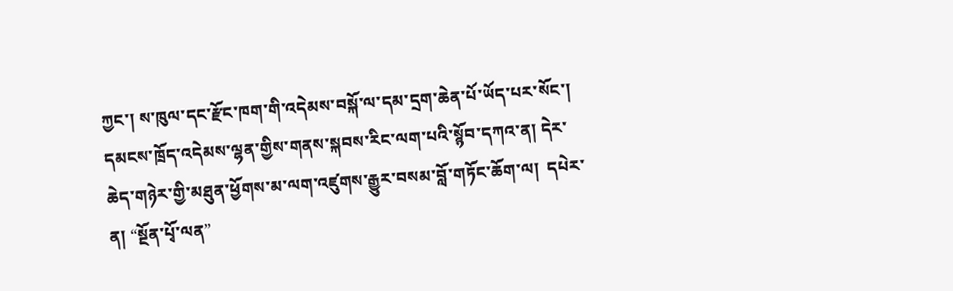ཀྱང་། ས་ཁུལ་དང་རྫོང་ཁག་གི་འདེམས་བསྐོ་ལ་དམ་དྲག་ཆེན་པོ་ཡོད་པར་སོང་། དམངས་ཁྲོད་འདེམས་ལྷན་གྱིས་གནས་སྐབས་རིང་ལག་པའི་སྙོབ་དཀའ་ན། དེར་ཆེད་གཉེར་གྱི་མཐུན་ཕྱོགས་མ་ལག་འཛུགས་རྒྱུར་བསམ་བློ་གཏོང་ཆོག་ལ།  དཔེར་ན། “སྔོན་པྭོ་ལན”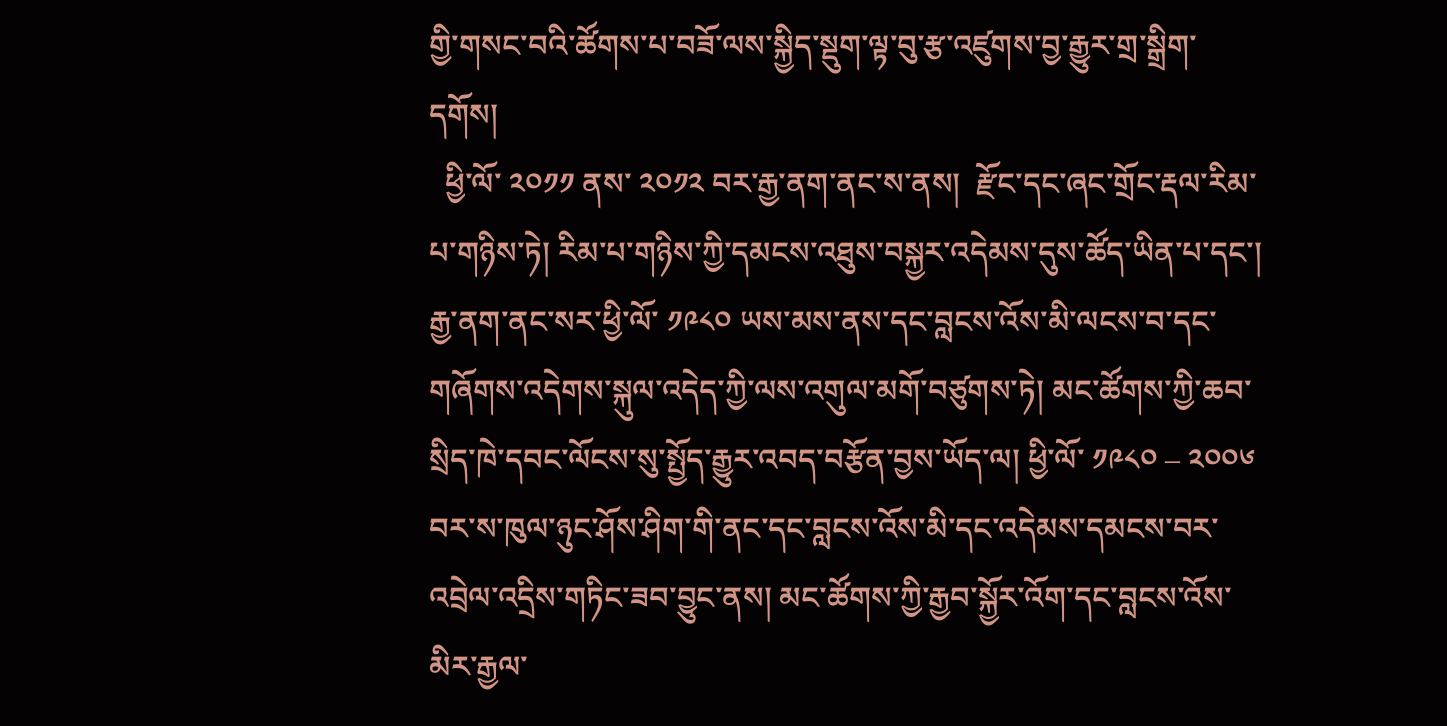གྱི་གསང་བའི་ཚོགས་པ་བཟོ་ལས་སྐྱིད་སྡུག་ལྟ་བུ་རྩ་འཛུགས་བྱ་རྒྱུར་གྲ་སྒྲིག་དགོས།
  ཕྱི་ལོ་ ༢༠༡༡ ནས་ ༢༠༡༢ བར་རྒྱ་ནག་ནང་ས་ནས།  རྫོང་དང་ཞང་གྲོང་རྡལ་རིམ་པ་གཉིས་ཏེ། རིམ་པ་གཉིས་ཀྱི་དམངས་འཐུས་བསྐྱར་འདེམས་དུས་ཚོད་ཡིན་པ་དང་། རྒྱ་ནག་ནང་སར་ཕྱི་ལོ་ ༡༩༨༠ ཡས་མས་ནས་དང་བླངས་འོས་མི་ལངས་བ་དང་གཞོགས་འདེགས་སྐུལ་འདེད་ཀྱི་ལས་འགུལ་མགོ་བཙུགས་ཏེ། མང་ཚོགས་ཀྱི་ཆབ་སྲིད་ཁེ་དབང་ལོངས་སུ་སྤྱོད་རྒྱུར་འབད་བརྩོན་བྱས་ཡོད་ལ། ཕྱི་ལོ་ ༡༩༨༠ – ༢༠༠༦ བར་ས་ཁུལ་ཉུང་ཤོས་ཤིག་གི་ནང་དང་བླངས་འོས་མི་དང་འདེམས་དམངས་བར་འབྲེལ་འདྲིས་གཏིང་ཟབ་བྱུང་ནས། མང་ཚོགས་ཀྱི་རྒྱབ་སྐྱོར་འོག་དང་བླངས་འོས་མིར་རྒྱལ་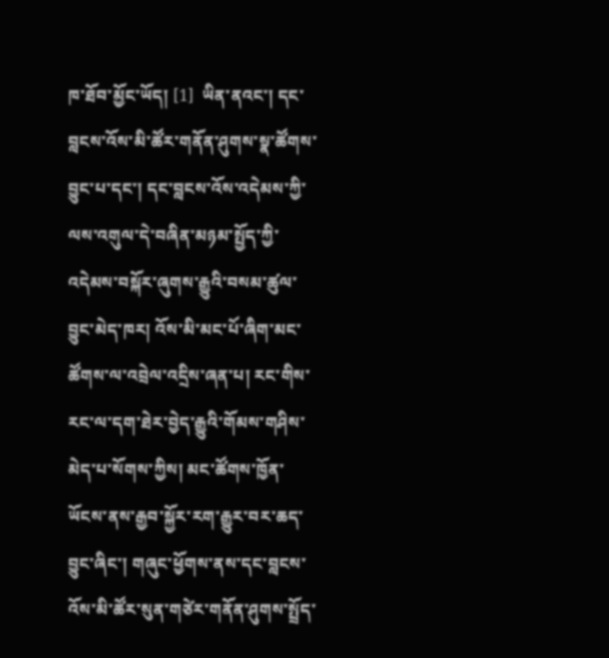ཁ་ཐོབ་མྱོང་ཡོད། [1]  ཡིན་ནའང་། དང་བླངས་འོས་མི་ཚོར་གནོན་ཤུགས་སྣ་ཚོགས་བྱུང་པ་དང་། དང་བླངས་འོས་འདེམས་ཀྱི་ལས་འགུལ་དེ་བཞིན་མཉམ་སྤྱོད་ཀྱི་འདེམས་བསྐོར་ཞུགས་རྒྱུའི་བསམ་ཚུལ་བྱུང་མེད་ཁར། འོས་མི་མང་པོ་ཞིག་མང་ཚོགས་ལ་འབྲེལ་འདྲིས་ཞན་པ། རང་གིས་རང་ལ་དག་ཐེར་བྱེད་རྒྱུའི་གོམས་གཤིས་མེད་པ་སོགས་ཀྱིས། མང་ཚོགས་ཁྱོན་ཡོངས་ནས་རྒྱབ་སྐྱོར་རག་རྒྱུར་བར་ཆད་བྱུང་ཞིང་། གཞུང་ཕྱོགས་ནས་དང་བླངས་འོས་མི་ཚོར་སུན་གཙེར་གནོན་ཤུགས་སྤྲོད་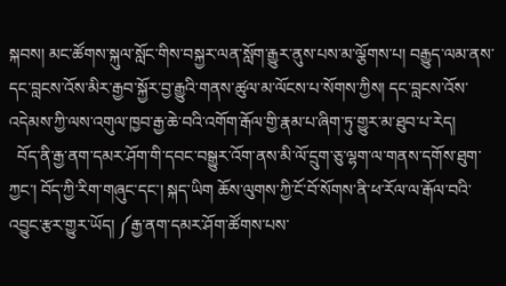སྐབས། མང་ཚོགས་སྐུལ་སློང་གིས་བསྐྱར་ལན་སློག་རྒྱུར་ནུས་པས་མ་ལྕོགས་པ། བརྒྱུད་ལམ་ནས་དང་བླངས་འོས་མིར་རྒྱབ་སྐྱོར་བྱ་རྒྱུའི་གནས་ཚུལ་མ་ལོངས་པ་སོགས་ཀྱིས། དང་བླངས་འོས་འདེམས་ཀྱི་ལས་འགུལ་ཁྱབ་རྒྱ་ཆེ་བའི་འགོག་རྒོལ་གྱི་རྣམ་པ་ཞིག་ཏུ་གྱུར་མ་ཐུབ་པ་རེད།
  བོད་ནི་རྒྱ་ནག་དམར་ཤོག་གི་དབང་བསྒྱུར་འོག་ནས་མི་ལོ་དྲུག་ཅུ་ལྷག་ལ་གནས་དགོས་ཐུག་ཀྱང་། བོད་ཀྱི་རིག་གཞུང་དང་། སྐད་ཡིག ཆོས་ལུགས་ཀྱི་ངོ་བོ་སོགས་ནི་ཕ་རོལ་ལ་རྒོལ་བའི་འབྱུང་རྩར་གྱུར་ཡོད། ༼རྒྱ་ནག་དམར་ཤོག་ཚོགས་པས་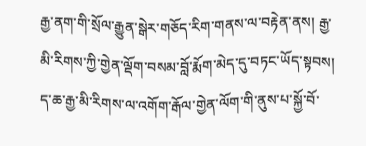རྒྱ་ནག་གི་སྲོལ་རྒྱུན་སྒེར་གཅོད་རིག་གནས་ལ་བརྟེན་ནས། རྒྱ་མི་རིགས་ཀྱི་གྱེན་ལྡོག་བསམ་བློ་རྨོག་མེད་དུ་བཏང་ཡོད་སྟབས། ད་ཆ་རྒྱ་མི་རིགས་ལ་འགོག་རྒོལ་གྱེན་ལོག་གི་ནུས་པ་སྐྱོ་བོ་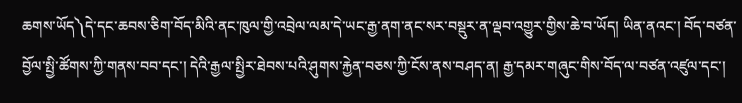ཆགས་ཡོད༽དེ་དང་ཆབས་ཅིག་བོད་མིའི་ནང་ཁུལ་གྱི་འབྲེལ་ལམ་དེ་ཡང་རྒྱ་ནག་ནང་སར་བསྡུར་ན་ལྡབ་འགྱུར་གྱིས་ཆེ་བ་ཡོད། ཡིན་ནའང་། བོད་བཙན་བྱོལ་སྤྱི་ཚོགས་ཀྱི་གནས་བབ་དང་། དེའི་རྒྱལ་སྤྱིར་ཐེབས་པའི་ཤུགས་རྐྱེན་བཅས་ཀྱི་ངོས་ནས་བཤད་ན། རྒྱ་དམར་གཞུང་གིས་བོད་ལ་བཙན་འཛུལ་དང་།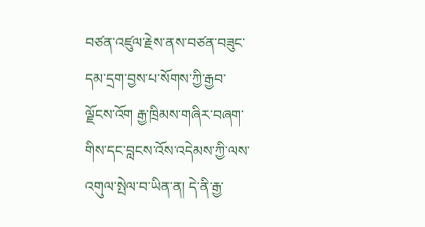བཙན་འཛུལ་རྗེས་ནས་བཙན་བཟུང་དམ་དྲག་བྱས་པ་སོགས་ཀྱི་རྒྱབ་ལྗོངས་འོག རྒྱ་ཁྲིམས་གཞིར་བཞག་གིས་དང་བླངས་འོས་འདེམས་ཀྱི་ལས་འགུལ་སྤེལ་བ་ཡིན་ན། དེ་ནི་རྒྱ་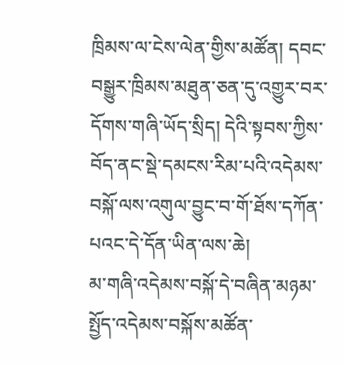ཁྲིམས་ལ་ངེས་ལེན་གྱིས་མཚོན། དབང་བསྒྱུར་ཁྲིམས་མཐུན་ཅན་དུ་འགྱུར་བར་དོགས་གཞི་ཡོད་སྲིད། དེའི་སྟབས་ཀྱིས་བོད་ནང་སྡེ་དམངས་རིམ་པའི་འདེམས་བསྐོ་ལས་འགུལ་བྱུང་བ་གོ་ཐོས་དཀོན་པའང་དེ་དོན་ཡིན་ལས་ཆེ།
མ་གཞི་འདེམས་བསྐོ་དེ་བཞིན་མཉམ་སྤྱོད་འདེམས་བསྐོས་མཚོན་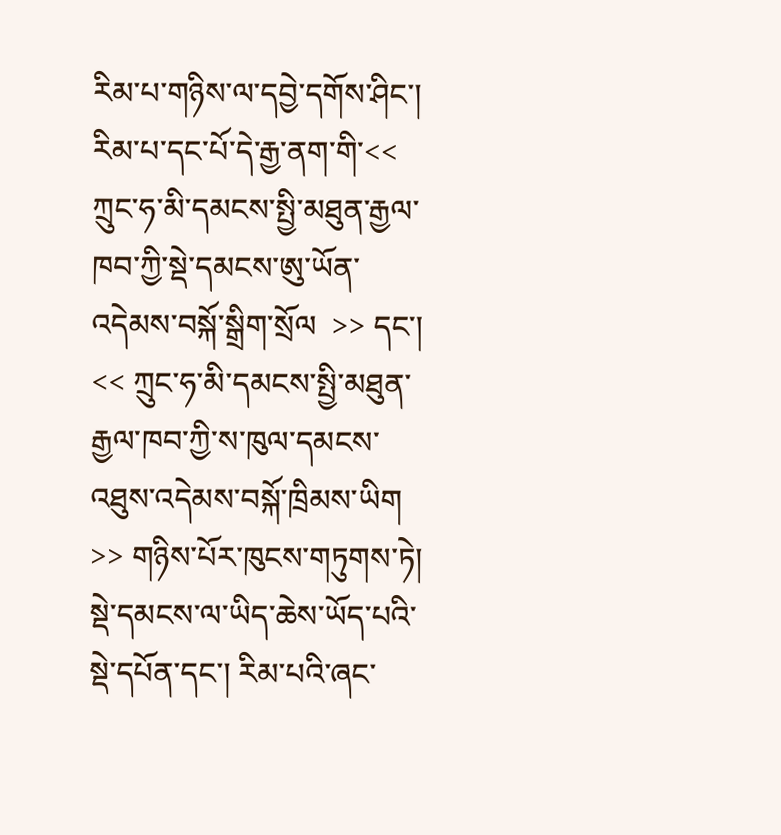རིམ་པ་གཉིས་ལ་དབྱེ་དགོས་ཤིང་། རིམ་པ་དང་པོ་དེ་རྒྱ་ནག་གི་<< ཀྲུང་ཧ་མི་དམངས་སྤྱི་མཐུན་རྒྱལ་ཁབ་ཀྱི་སྡེ་དམངས་ཨུ་ཡོན་འདེམས་བསྐོ་སྒྲིག་སྲོལ  >> དང་། << ཀྲུང་ཧ་མི་དམངས་སྤྱི་མཐུན་རྒྱལ་ཁབ་ཀྱི་ས་ཁུལ་དམངས་འཐུས་འདེམས་བསྐོ་ཁྲིམས་ཡིག >> གཉིས་པོར་ཁུངས་གཏུགས་ཏེ། སྡེ་དམངས་ལ་ཡིད་ཆེས་ཡོད་པའི་སྡེ་དཔོན་དང་། རིམ་པའི་ཞང་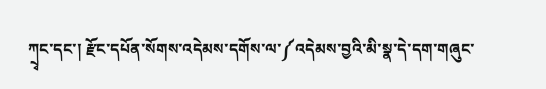ཀྲྭང་དང་། རྫོང་དཔོན་སོགས་འདེམས་དགོས་ལ་༼འདེམས་བྱའི་མི་སྣ་དེ་དག་གཞུང་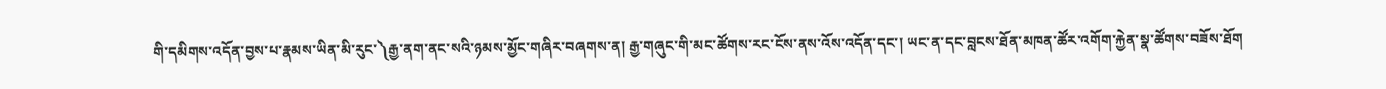གི་དམིགས་འདོན་བྱས་པ་རྣམས་ཡིན་མི་རུང་༽རྒྱ་ནག་ནང་སའི་ཉམས་མྱོང་གཞིར་བཞགས་ན། རྒྱ་གཞུང་གི་མང་ཚོགས་རང་ངོས་ནས་འོས་འདོན་དང་། ཡང་ན་དང་བླངས་ཐོན་མཁན་ཚོར་འགོག་རྐྱེན་སྣ་ཚོགས་བཟོས་ཐོག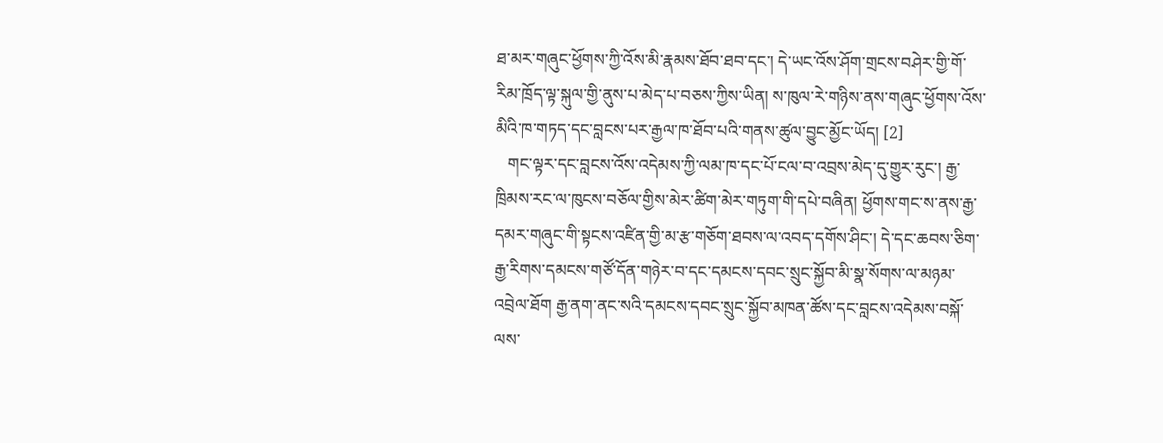ཐ་མར་གཞུང་ཕྱོགས་ཀྱི་འོས་མི་རྣམས་ཐོབ་ཐབ་དང་། དེ་ཡང་འོས་ཤོག་གྲངས་བཤེར་གྱི་གོ་རིམ་ཁྲོད་ལྟ་སྐུལ་གྱི་ནུས་པ་མེད་པ་བཅས་ཀྱིས་ཡིན། ས་ཁུལ་རེ་གཉིས་ནས་གཞུང་ཕྱོགས་འོས་མིའི་ཁ་གཏད་དང་བླངས་པར་རྒྱལ་ཁ་ཐོབ་པའི་གནས་ཚུལ་བྱུང་མྱོང་ཡོད། [2]
   གང་ལྟར་དང་བླངས་འོས་འདེམས་ཀྱི་ལམ་ཁ་དང་པོ་ངལ་བ་འབྲས་མེད་དུ་གྱུར་རུང་། རྒྱ་ཁྲིམས་རང་ལ་ཁུངས་བཅོལ་གྱིས་མེར་ཚིག་མེར་གཏུག་གི་དཔེ་བཞིན། ཕྱོགས་གང་ས་ནས་རྒྱ་དམར་གཞུང་གི་སྟངས་འཛིན་གྱི་མ་རྩ་གཅོག་ཐབས་ལ་འབད་དགོས་ཤིང་། དེ་དང་ཆབས་ཅིག་རྒྱ་རིགས་དམངས་གཙོ་དོན་གཉེར་བ་དང་དམངས་དབང་སྲུང་སྐྱོབ་མི་སྣ་སོགས་ལ་མཉམ་འབྲེལ་ཐོག རྒྱ་ནག་ནང་སའི་དམངས་དབང་སྲུང་སྐྱོབ་མཁན་ཚོས་དང་བླངས་འདེམས་བསྐོ་ལས་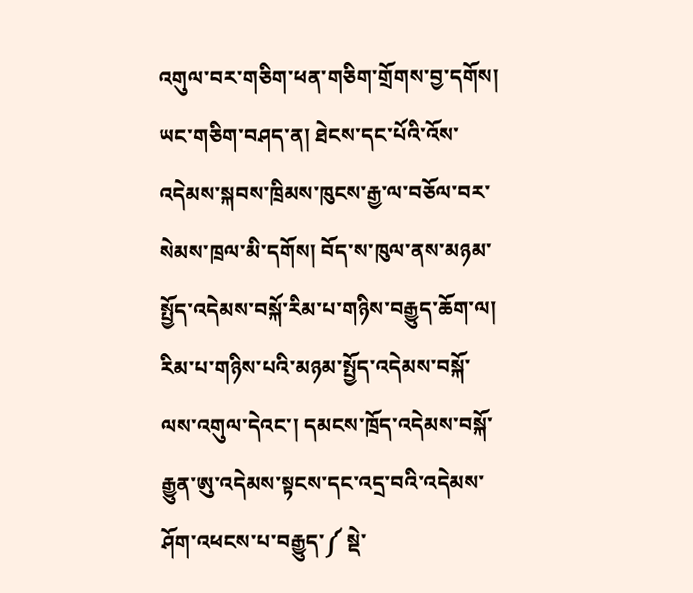འགུལ་བར་གཅིག་ཕན་གཅིག་གྲོགས་བྱ་དགོས། ཡང་གཅིག་བཤད་ན། ཐེངས་དང་པོའི་འོས་འདེམས་སྐབས་ཁྲིམས་ཁུངས་རྒྱ་ལ་བཅོལ་བར་སེམས་ཁྲལ་མི་དགོས། བོད་ས་ཁུལ་ནས་མཉམ་སྤྱོད་འདེམས་བསྐོ་རིམ་པ་གཉིས་བརྒྱུད་ཆོག་ལ། རིམ་པ་གཉིས་པའི་མཉམ་སྤྱོད་འདེམས་བསྐོ་ལས་འགུལ་དེའང་། དམངས་ཁྲོད་འདེམས་བསྐོ་རྒྱུན་ཨུ་འདེམས་སྟངས་དང་འདྲ་བའི་འདེམས་ཤོག་འཕངས་པ་བརྒྱུད་༼ སྡེ་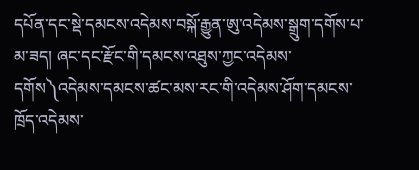དཔོན་དང་སྡེ་དམངས་འདེམས་བསྐོ་རྒྱུན་ཨུ་འདེམས་སྒྲུག་དགོས་པ་མ་ཟད། ཞང་དང་རྫོང་གི་དམངས་འཐུས་ཀྱང་འདེམས་དགོས༽འདེམས་དམངས་ཚང་མས་རང་གི་འདེམས་ཤོག་དམངས་ཁྲོད་འདེམས་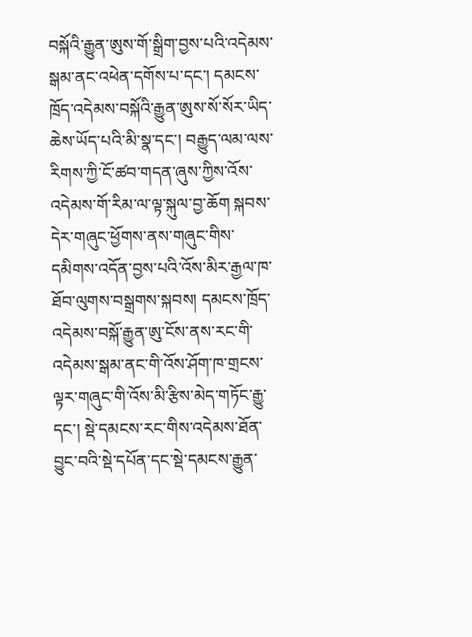བསྐོའི་རྒྱུན་ཨུས་གོ་སྒྲིག་བྱས་པའི་འདེམས་སྒམ་ནང་འཕེན་དགོས་པ་དང་། དམངས་ཁྲོད་འདེམས་བསྐོའི་རྒྱུན་ཨུས་སོ་སོར་ཡིད་ཆེས་ཡོད་པའི་མི་སྣ་དང་། བརྒྱུད་ལམ་ལས་རིགས་ཀྱི་ངོ་ཚབ་གདན་ཞུས་ཀྱིས་འོས་འདེམས་གོ་རིམ་ལ་ལྟ་སྐུལ་བྱ་ཆོག སྐབས་དེར་གཞུང་ཕྱོགས་ནས་གཞུང་གིས་དམིགས་འདོན་བྱས་པའི་འོས་མིར་རྒྱལ་ཁ་ཐོབ་ལུགས་བསྒྲགས་སྐབས། དམངས་ཁྲོད་འདེམས་བསྐོ་རྒྱུན་ཨུ་ངོས་ནས་རང་གི་འདེམས་སྒམ་ནང་གི་འོས་ཤོག་ཁ་གྲངས་ལྟར་གཞུང་གི་འོས་མི་རྩིས་མེད་གཏོང་རྒྱུ་དང་། སྡེ་དམངས་རང་གིས་འདེམས་ཐོན་བྱུང་བའི་སྡེ་དཔོན་དང་སྡེ་དམངས་རྒྱུན་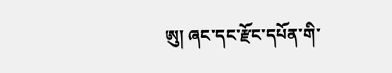ཨུ། ཞང་དང་རྫོང་དཔོན་གི་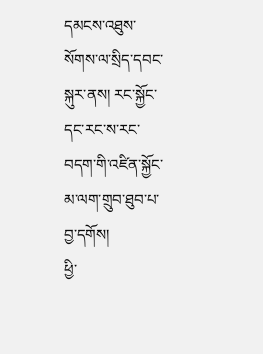དམངས་འཐུས་སོགས་ལ་སྲིད་དབང་སྐུར་ནས། རང་སྐྱོང་དང་རང་ས་རང་བདག་གི་འཛིན་སྐྱོང་མ་ལག་གྲུབ་ཐུབ་པ་བྱ་དགོས།
ཕྱི་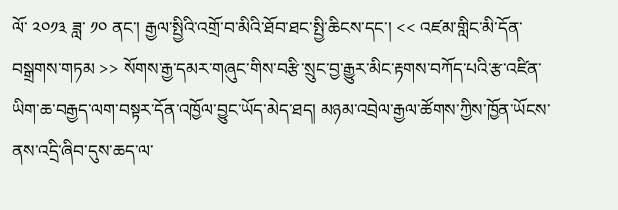ལོ་ ༢༠༡༣ ཟླ་ ༡༠ ནང་། རྒྱལ་སྤྱིའི་འགྲོ་བ་མིའི་ཐོབ་ཐང་སྤྱི་ཆིངས་དང་། << འཛམ་གླིང་མི་དོན་བསྒྲགས་གཏམ >> སོགས་རྒྱ་དམར་གཞུང་གིས་བརྩི་སྲུང་བྱ་རྒྱུར་མིང་རྟགས་བཀོད་པའི་རྩ་འཛིན་ཡིག་ཆ་བརྒྱད་ལག་བསྟར་དོན་འཁྱོལ་བྱུང་ཡོད་མེད་ཐད། མཉམ་འབྲེལ་རྒྱལ་ཚོགས་ཀྱིས་ཁྱོན་ཡོངས་ནས་འདྲི་ཞིབ་དུས་ཆད་ལ་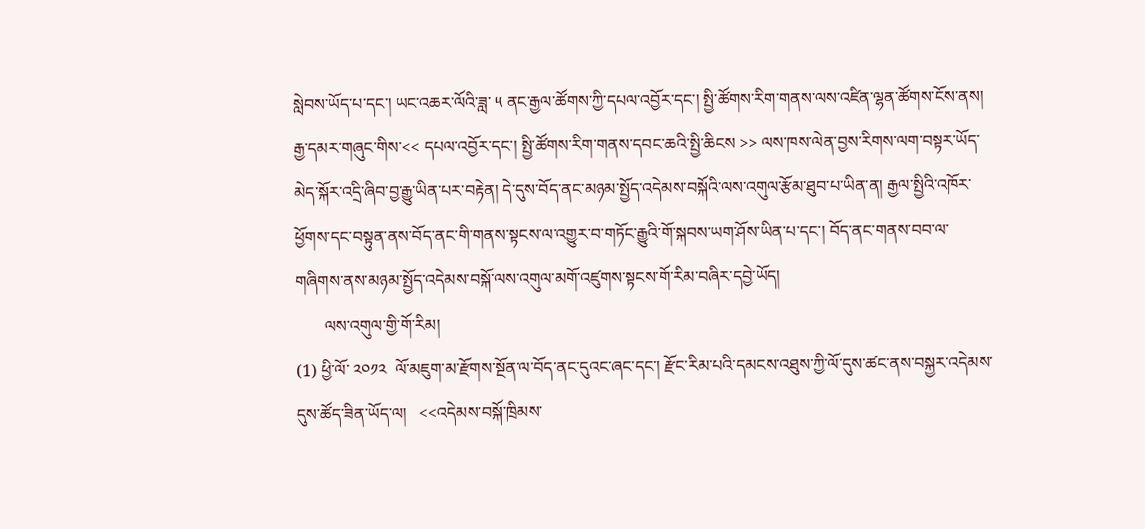སླེབས་ཡོད་པ་དང་། ཡང་འཆར་ལོའི་ཟླ་ ༥ ནང་རྒྱལ་ཚོགས་ཀྱི་དཔལ་འབྱོར་དང་། སྤྱི་ཚོགས་རིག་གནས་ལས་འཛིན་ལྷན་ཚོགས་ངོས་ནས། རྒྱ་དམར་གཞུང་གིས་<< དཔལ་འབྱོར་དང་། སྤྱི་ཚོགས་རིག་གནས་དབང་ཆའི་སྤྱི་ཆིངས >> ལས་ཁས་ལེན་བྱས་རིགས་ལག་བསྟར་ཡོད་མེད་སྐོར་འདྲི་ཞིབ་བྱ་རྒྱུ་ཡིན་པར་བརྟེན། དེ་དུས་བོད་ནང་མཉམ་སྤྱོད་འདེམས་བསྐོའི་ལས་འགུལ་རྩོམ་ཐུབ་པ་ཡིན་ན། རྒྱལ་སྤྱིའི་འཁོར་ཕྱོགས་དང་བསྟུན་ནས་བོད་ནང་གི་གནས་སྟངས་ལ་འགྱུར་བ་གཏོང་རྒྱུའི་གོ་སྐབས་ཡག་ཤོས་ཡིན་པ་དང་། བོད་ནང་གནས་བབ་ལ་གཞིགས་ནས་མཉམ་སྤྱོད་འདེམས་བསྐོ་ལས་འགུལ་མགོ་འཛུགས་སྟངས་གོ་རིམ་བཞིར་དབྱེ་ཡོད།
       ལས་འགུལ་གྱི་གོ་རིམ།
(1) ཕྱི་ལོ་ ༢༠༡༢  ལོ་མཇུག་མ་རྫོགས་སྔོན་ལ་བོད་ནང་དུའང་ཞང་དང་། རྫོང་རིམ་པའི་དམངས་འཐུས་ཀྱི་ལོ་དུས་ཚང་ནས་བསྐྱར་འདེམས་དུས་ཚོད་ཟིན་ཡོད་ལ།   <<འདེམས་བསྐོ་ཁྲིམས་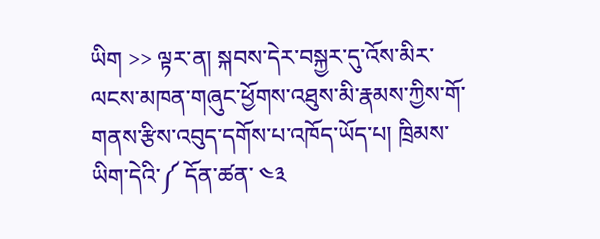ཡིག >> ལྟར་ན། སྐབས་དེར་བསྐྱར་དུ་འོས་མིར་ལངས་མཁན་གཞུང་ཕྱོགས་འཐུས་མི་རྣམས་ཀྱིས་གོ་གནས་རྩིས་འབུད་དགོས་པ་འཁོད་ཡོད་པ། ཁྲིམས་ཡིག་དེའི་༼ དོན་ཚན་ ༤༣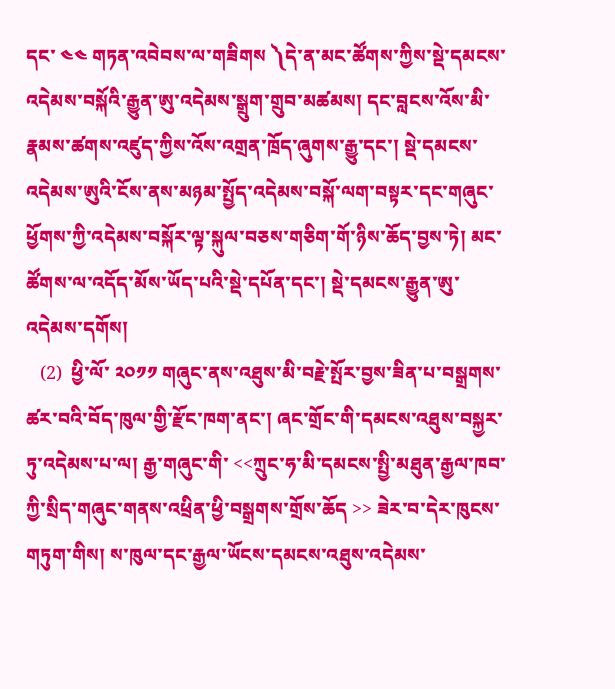དང་ ༤༤ གཏན་འབེབས་ལ་གཟིགས ༽དེ་ན་མང་ཚོགས་ཀྱིས་སྡེ་དམངས་འདེམས་བསྐོའི་རྒྱུན་ཨུ་འདེམས་སྒྲུག་གྲུབ་མཚམས། དང་བླངས་འོས་མི་རྣམས་ཚགས་འཛུད་ཀྱིས་འོས་འགྲན་ཁྲོད་ཞུགས་རྒྱུ་དང་། སྡེ་དམངས་འདེམས་ཨུའི་ངོས་ནས་མཉམ་སྤྱོད་འདེམས་བསྐོ་ལག་བསྟར་དང་གཞུང་ཕྱོགས་ཀྱི་འདེམས་བསྐོར་ལྟ་སྐུལ་བཅས་གཅིག་གོ་ཉིས་ཆོད་བྱས་ཏེ། མང་ཚོགས་ལ་འདོད་མོས་ཡོད་པའི་སྡེ་དཔོན་དང་། སྡེ་དམངས་རྒྱུན་ཨུ་འདེམས་དགོས།
   (2)  ཕྱི་ལོ་ ༢༠༡༡ གཞུང་ནས་འཐུས་མི་བརྗེ་སྤོར་བྱས་ཟིན་པ་བསྒྲགས་ཚར་བའི་བོད་ཁུལ་གྱི་རྫོང་ཁག་ནང་། ཞང་གྲོང་གི་དམངས་འཐུས་བསྐྱར་ཏུ་འདེམས་པ་ལ། རྒྱ་གཞུང་གི་ <<ཀྲུང་ཧ་མི་དམངས་སྤྱི་མཐུན་རྒྱལ་ཁབ་ཀྱི་སྲིད་གཞུང་གནས་འཕྲིན་ཕྱི་བསྒྲགས་གྲོས་ཆོད >> ཟེར་བ་དེར་ཁུངས་གཏུག་གིས། ས་ཁུལ་དང་རྒྱལ་ཡོངས་དམངས་འཐུས་འདེམས་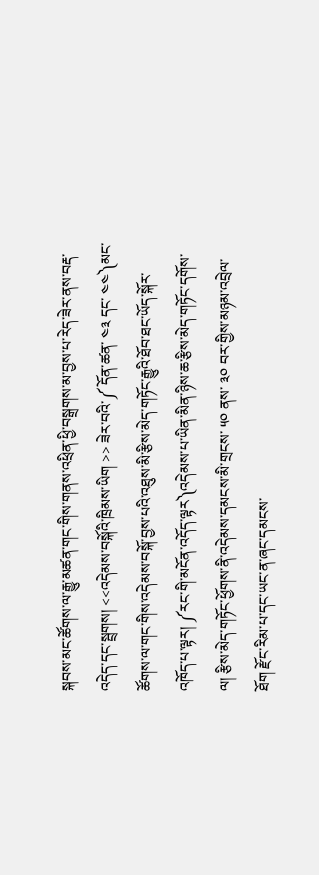སྐབས་མང་ཚོགས་ལ་རྒྱུ་མཚན་གང་གིས་གནས་འཕྲིན་ཕྱི་བསྒྲགས་མ་བྱས་པ་རེད་ཟེར་ནས་བརྡ་འདེད་དང་སྦྲགས། <<འདེམས་བསྐོའི་ཁྲིམས་ཡིག >> ཟེར་བའི་༼ དོན་ཚན་ ༤༣ དང་ ༤༤༽མང་ཚོགས་ལ་གང་གིས་འདེམས་བསྐོ་བྱས་པའི་འཐུས་མི་རྩིས་མེད་གཏོང་རྒྱུའི་ཐོབ་ཐང་ཡོད་སྐོར་འཁོད་པ་ལྟར། ༼རང་གི་མངོན་འདོད་ལྟར༽འདེམས་པ་ཡིན་མིན་ཉིས་ཆ་རྩིས་མེད་གཏོང་དགོས་ལ། རྩིས་མེད་གཏོང་ཕྱོགས་ནི་འདེམས་དམངས་མི་གྲངས་ ༥༠ ནས་ ༣༠ བར་གྱིས་མཉམ་འབྲེལ་ཐོག རྫོང་རིམ་པ་དང་ཡང་ན་ཞང་དམངས་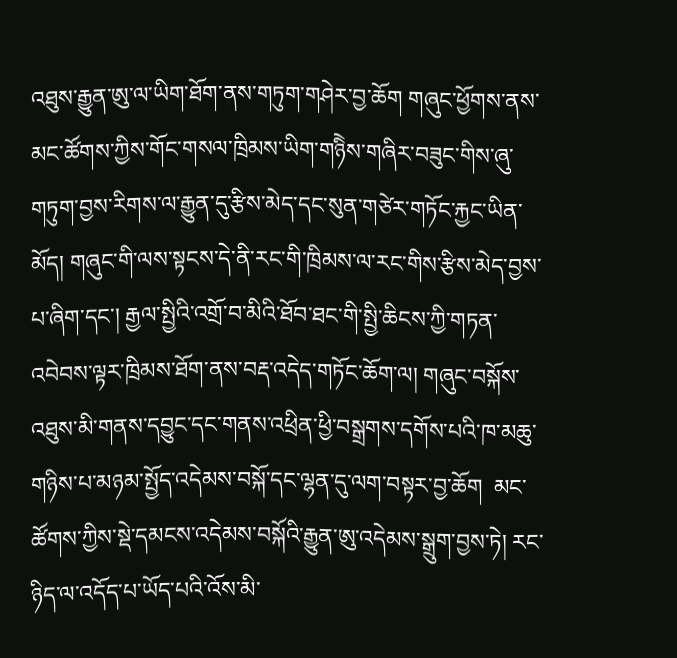འཐུས་རྒྱུན་ཨུ་ལ་ཡིག་ཐོག་ནས་གཏུག་གཤེར་བྱ་ཆོག གཞུང་ཕྱོགས་ནས་མང་ཚོགས་ཀྱིས་གོང་གསལ་ཁྲིམས་ཡིག་གཉིེས་གཞིར་བཟུང་གིས་ཞུ་གཏུག་བྱས་རིགས་ལ་རྒྱུན་དུ་རྩིས་མེད་དང་སུན་གཙེར་གཏོང་རྐྱང་ཡིན་མོད། གཞུང་གི་ལས་སྟངས་དེ་ནི་རང་གི་ཁྲིམས་ལ་རང་གིས་རྩིས་མེད་བྱས་པ་ཞིག་དང་། རྒྱལ་སྤྱིའི་འགྲོ་བ་མིའི་ཐོབ་ཐང་གི་སྤྱི་ཆིངས་ཀྱི་གཏན་འབེབས་ལྟར་ཁྲིམས་ཐོག་ནས་བརྡ་འདེད་གཏོང་ཆོག་ལ། གཞུང་བསྐོས་འཐུས་མི་གནས་དབྱུང་དང་གནས་འཕྲིན་ཕྱི་བསྒྲགས་དགོས་པའི་ཁ་མཆུ་གཉིས་པ་མཉམ་སྤྱོད་འདེམས་བསྐོ་དང་ལྷན་དུ་ལག་བསྟར་བྱ་ཆོག  མང་ཚོགས་ཀྱིས་སྡེ་དམངས་འདེམས་བསྐོའི་རྒྱུན་ཨུ་འདེམས་སྒྲུག་བྱས་ཏེ། རང་ཉིད་ལ་འདོད་པ་ཡོད་པའི་འོས་མི་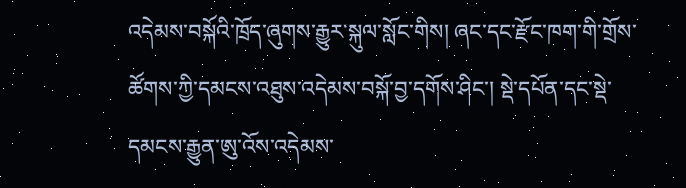འདེམས་བསྐོའི་ཁྲོད་ཞུགས་རྒྱུར་སྐུལ་སློང་གིས། ཞང་དང་རྫོང་ཁག་གི་གྲོས་ཚོགས་ཀྱི་དམངས་འཐུས་འདེམས་བསྐོ་བྱ་དགོས་ཤིང་། སྡེ་དཔོན་དང་སྡེ་དམངས་རྒྱུན་ཨུ་འོས་འདེམས་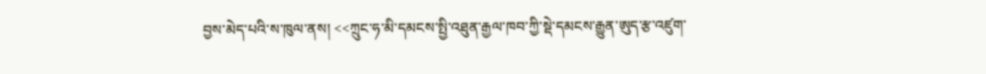བྱས་མེད་པའི་ས་ཁུལ་ནས། <<ཀྲུང་ཧ་མི་དམངས་སྤྱི་འཐུན་རྒྱལ་ཁབ་ཀྱི་སྡེ་དམངས་རྒྱུན་ཨུད་རྩ་འཛུག་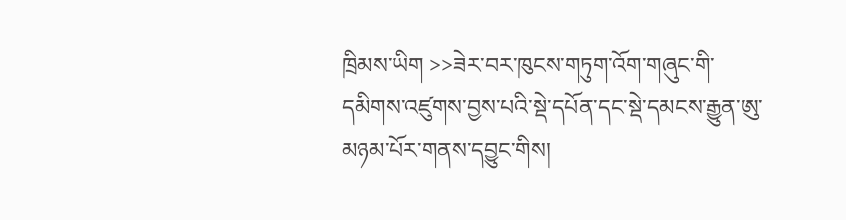ཁྲིམས་ཡིག >>ཟེར་བར་ཁུངས་གཏུག་འོག་གཞུང་གི་དམིགས་འཛུགས་བྱས་པའི་སྡེ་དཔོན་དང་སྡེ་དམངས་རྒྱུན་ཨུ་མཉམ་པོར་གནས་དབྱུང་གིས།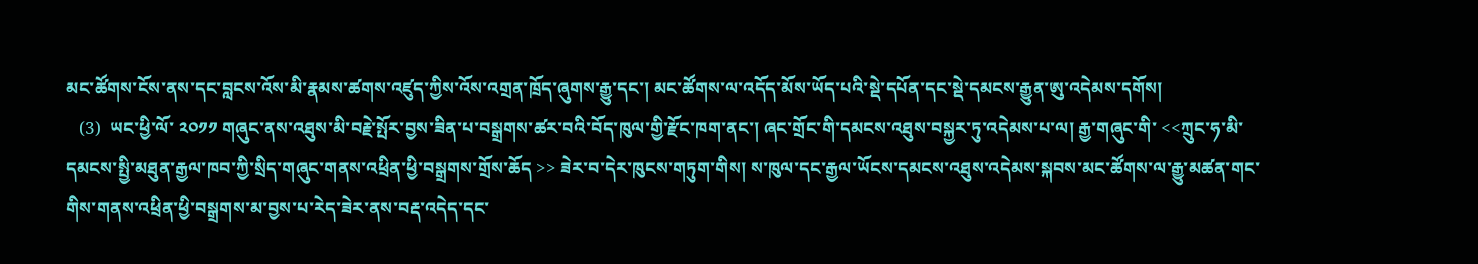མང་ཚོགས་ངོས་ནས་དང་བླངས་འོས་མི་རྣམས་ཚགས་འཛུད་ཀྱིས་འོས་འགྲན་ཁྲོད་ཞུགས་རྒྱུ་དང་། མང་ཚོགས་ལ་འདོད་མོས་ཡོད་པའི་སྡེ་དཔོན་དང་སྡེ་དམངས་རྒྱུན་ཨུ་འདེམས་དགོས།
   (3)  ཡང་ཕྱི་ལོ་ ༢༠༡༡ གཞུང་ནས་འཐུས་མི་བརྗེ་སྤོར་བྱས་ཟིན་པ་བསྒྲགས་ཚར་བའི་བོད་ཁུལ་གྱི་རྫོང་ཁག་ནང་། ཞང་གྲོང་གི་དམངས་འཐུས་བསྐྱར་ཏུ་འདེམས་པ་ལ། རྒྱ་གཞུང་གི་ <<ཀྲུང་ཧ་མི་དམངས་སྤྱི་མཐུན་རྒྱལ་ཁབ་ཀྱི་སྲིད་གཞུང་གནས་འཕྲིན་ཕྱི་བསྒྲགས་གྲོས་ཆོད >> ཟེར་བ་དེར་ཁུངས་གཏུག་གིས། ས་ཁུལ་དང་རྒྱལ་ཡོངས་དམངས་འཐུས་འདེམས་སྐབས་མང་ཚོགས་ལ་རྒྱུ་མཚན་གང་གིས་གནས་འཕྲིན་ཕྱི་བསྒྲགས་མ་བྱས་པ་རེད་ཟེར་ནས་བརྡ་འདེད་དང་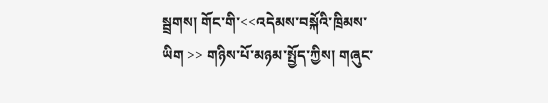སྦྲགས། གོང་གི་<<འདེམས་བསྐོའི་ཁྲིམས་ཡིག >> གཉིས་པོ་མཉམ་སྤྱོད་ཀྱིས། གཞུང་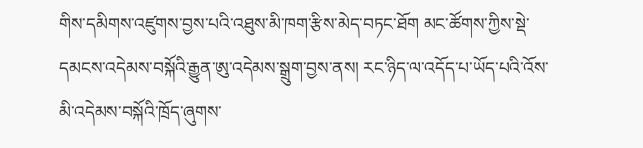གིས་དམིགས་འཛུགས་བྱས་པའི་འཐུས་མི་ཁག་རྩིས་མེད་བཏང་ཐོག མང་ཚོགས་ཀྱིས་སྡེ་དམངས་འདེམས་བསྐོའི་རྒྱུན་ཨུ་འདེམས་སྒྲུག་བྱས་ནས། རང་ཉིད་ལ་འདོད་པ་ཡོད་པའི་འོས་མི་འདེམས་བསྐོའི་ཁྲོད་ཞུགས་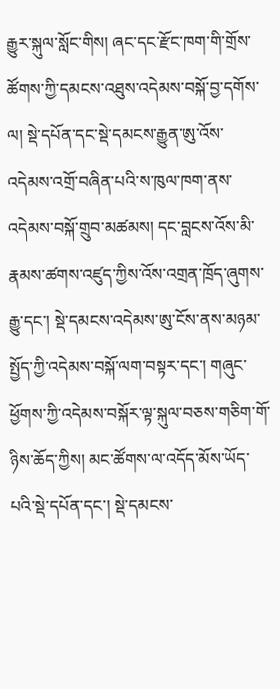རྒྱུར་སྐུལ་སློང་གིས། ཞང་དང་རྫོང་ཁག་གི་གྲོས་ཚོགས་ཀྱི་དམངས་འཐུས་འདེམས་བསྐོ་བྱ་དགོས་ལ། སྡེ་དཔོན་དང་སྡེ་དམངས་རྒྱུན་ཨུ་འོས་འདེམས་འགྲོ་བཞིན་པའི་ས་ཁུལ་ཁག་ནས་འདེམས་བསྐོ་གྲུབ་མཚམས། དང་བླངས་འོས་མི་རྣམས་ཚགས་འཛུད་ཀྱིས་འོས་འགྲན་ཁྲོད་ཞུགས་རྒྱུ་དང་། སྡེ་དམངས་འདེམས་ཨུ་ངོས་ནས་མཉམ་སྤྱོད་ཀྱི་འདེམས་བསྐོ་ལག་བསྟར་དང་། གཞུང་ཕྱོགས་ཀྱི་འདེམས་བསྐོར་ལྟ་སྐུལ་བཅས་གཅིག་གོ་ཉིས་ཆོད་ཀྱིས། མང་ཚོགས་ལ་འདོད་མོས་ཡོད་པའི་སྡེ་དཔོན་དང་། སྡེ་དམངས་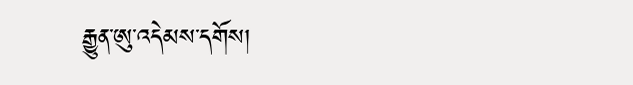རྒྱུན་ཨུ་འདེམས་དགོས།